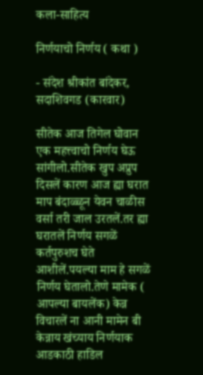कला-साहित्य

निर्णयाचो निर्णय ( कथा )

- संदेश श्रीकांत बांदेकर, सदाशिवगड (कारवार)

सीतेक आज तिगेल घोवान एक महत्त्वाचो निर्णय घेऊ सांगीलो.सीतेक खुप अप्रुप दिसलें कारण आज ह्या घरात माप बंदाळ्ळून येवन चाळीस वर्सा तरी जाल उरतलें.तर ह्या घरातलें निर्णय सगळें कर्तपुरुशच घेते आशीलें.पयल्या माम हे सगळें निर्णय घेतालो.तेणे मामेक ( आपल्या बायलेंक) केन्न विचारलें ना आनी मामेन बी  केन्नाय खंच्याय निर्णयाक आडकाठी हाडिल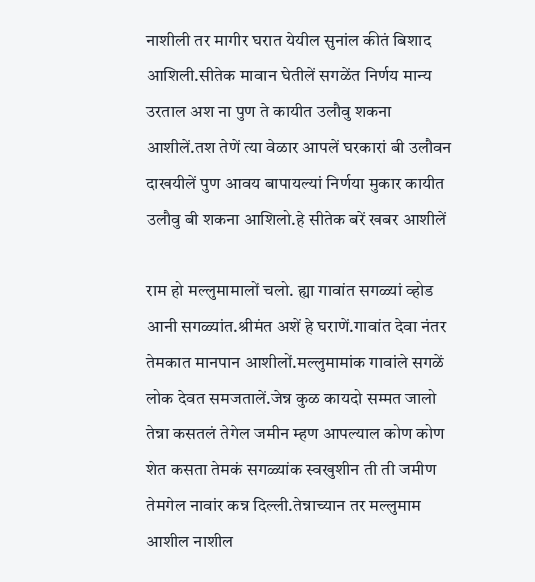नाशीली तर मागीर घरात येयील सुनांल कीतं बिशाद आशिली.सीतेक मावान घेतीलें सगळेंत निर्णय मान्य उरताल अश ना पुण ते कायीत उलौवु शकना आशीलें.तश तेणें त्या वेळार आपलें घरकारां बी उलौवन दाखयीलें पुण आवय बापायल्यां निर्णया मुकार कायीत उलौवु बी शकना आशिलो.हे सीतेक बरें खबर आशीलें

राम हो मल्लुमामालों चलो. ह्या गावांत सगळ्यां व्होड आनी सगळ्यांत.श्रीमंत अशें हे घराणें.गावांत देवा नंतर तेमकात मानपान आशीलों.मल्लुमामांक गावांले सगळें लोक देवत समजतालें.जेन्न कुळ कायदो सम्मत जालो तेन्ना कसतलं तेगेल जमीन म्हण आपल्याल कोण कोण शेत कसता तेमकं सगळ्यांक स्वखुशीन ती ती जमीण तेमगेल नावांर कन्न दिल्ली.तेन्नाच्यान तर मल्लुमाम आशील नाशील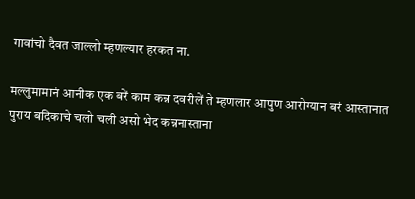गावांचो दैवत जाल्लो म्हणल्यार हरकत ना.

मल्लुमामानं आनीक एक बरें काम कन्न दवरीलें ते म्हणलार आपुण आरोग्यान बरं आस्तानात पुराय बदिकाचे चलो चली असो भेद कन्ननास्ताना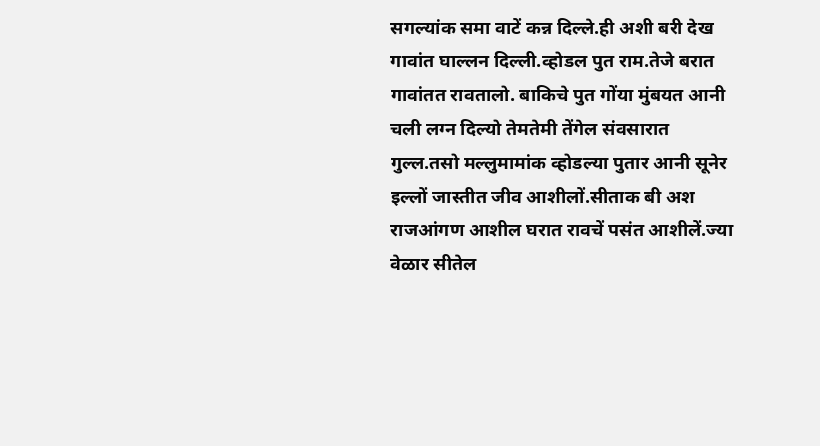सगल्यांक समा वाटें कन्न दिल्ले.ही अशी बरी देख गावांत घाल्लन दिल्ली.व्होडल पुत राम.तेजे बरात गावांतत रावतालो. बाकिचे पुत गोंया मुंबयत आनी चली लग्न दिल्यो तेमतेमी तेंगेल संवसारात गुल्ल.तसो मल्लुमामांक व्होडल्या पुतार आनी सूनेर इल्लों जास्तीत जीव आशीलों.सीताक बी अश राजआंगण आशील घरात रावचें पसंत आशीलें.ज्या वेळार सीतेल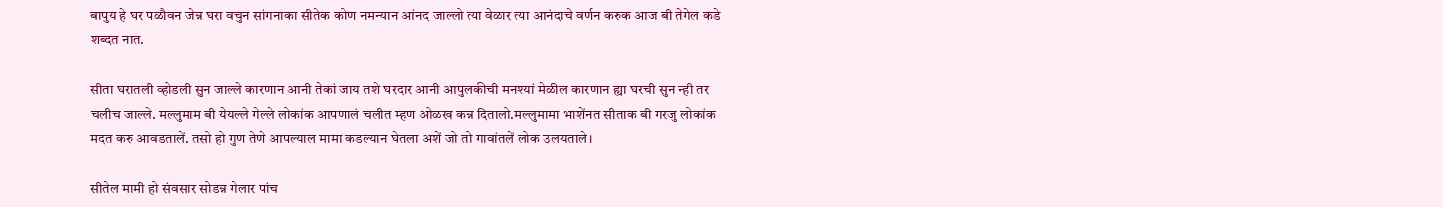बापुय हे घर पळौवन जेन्न घरा वचुन सांगनाका सीतेक कोण नमन्यान आंनद जाल्लो त्या वेळार त्या आनंदाचे वर्णन करुक आज बी तेगेल कडे शब्दत नात.

सीता घरातली व्होडली सुन जाल्ले कारणान आनी तेकां जाय तशे घरदार आनी आपुलकीची मनश्यां मेळील कारणान ह्या घरची सुन न्ही तर चलीच जाल्ले. मल्लुमाम बी येयल्ले गेल्ले लोकांक आपणालं चलीत म्हण ओळख कन्न दितालो.मल्लुमामा भाशेंनत सीताक बी गरजु लोकांक मदत करु आवडतालें. तसो हो गुण तेणे आपल्याल मामा कडल्यान घेतला अशें जो तो गावांतलें लोक उलयताले।

सीतेल मामी हो संवसार सोडन्न गेलार पांच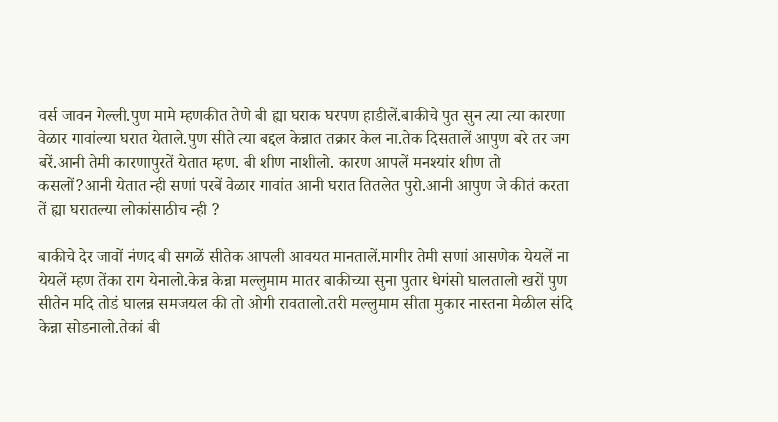वर्स जावन गेल्ली.पुण मामे म्हणकीत तेणे बी ह्या घराक घरपण हाडीलें.बाकीचे पुत सुन त्या त्या कारणा वेळार गावांल्या घरात येताले.पुण सीते त्या बद्दल केन्नात तक्रार केल ना.तेक दिसतालें आपुण बरे तर जग बरें.आनी तेमी कारणापुरतें येतात म्हण. बी शीण नाशीलो. कारण आपलें मनश्यांर शीण तो कसलों?आनी येतात न्ही सणां परबें वेळार गावांत आनी घरात तितलेत पुरो.आनी आपुण जे कीतं करता तें ह्या घरातल्या लोकांसाठीच न्ही ?

बाकीचे देर जावों नंणद बी सगळें सीतेक आपली आवयत मानतालें.मागीर तेमी सणां आसणेक येयलें ना येयलें म्हण तेंका राग येनालो.केन्न केन्ना मल्लुमाम मातर बाकीच्या सुना पुतार धेगंसो घालतालो खरों पुण सीतेन मदि तोडं घालन्न समजयल की तो ओगी रावतालो.तरी मल्लुमाम सीता मुकार नास्तना मेळील संदि केन्ना सोडनालो.तेकां बी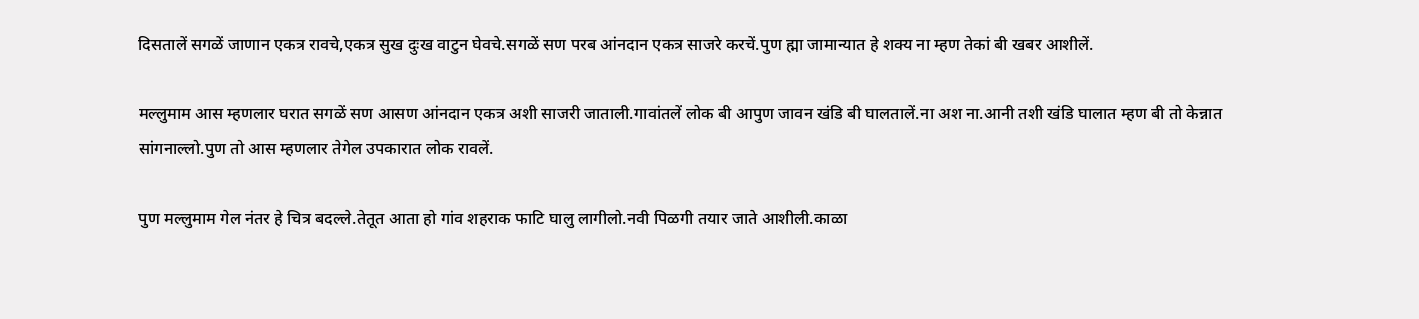दिसतालें सगळें जाणान एकत्र रावचे,एकत्र सुख दुःख वाटुन घेवचे.सगळें सण परब आंनदान एकत्र साजरे करचें.पुण ह्मा जामान्यात हे शक्य ना म्हण तेकां बी खबर आशीलें.

मल्लुमाम आस म्हणलार घरात सगळें सण आसण आंनदान एकत्र अशी साजरी जाताली.गावांतलें लोक बी आपुण जावन खंडि बी घालतालें.ना अश ना.आनी तशी खंडि घालात म्हण बी तो केन्नात सांगनाल्लो.पुण तो आस म्हणलार तेगेल उपकारात लोक रावलें.

पुण मल्लुमाम गेल नंतर हे चित्र बदल्ले.तेतूत आता हो गांव शहराक फाटि घालु लागीलो.नवी पिळगी तयार जाते आशीली.काळा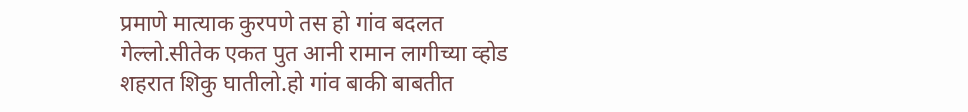प्रमाणे मात्याक कुरपणे तस हो गांव बदलत गेल्लो.सीतेक एकत पुत आनी रामान लागीच्या व्होड शहरात शिकु घातीलो.हो गांव बाकी बाबतीत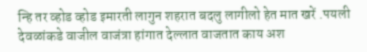न्हि तर व्होड व्होड इमारती लागुन शहरात बदलु लागीलो हेत मात खरें .पयली देवळांकडे वाजील वाजंत्रा हांगात देल्लात वाजतात काय अश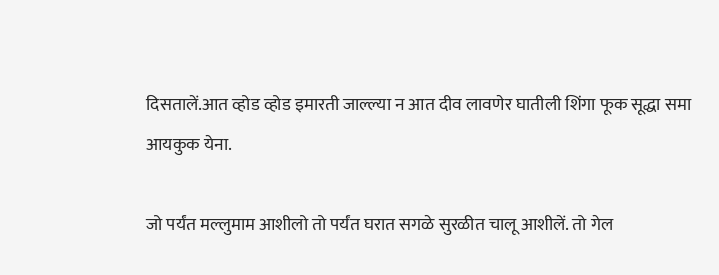दिसतालें.आत व्होड व्होड इमारती जाल्ल्या न आत दीव लावणेर घातीली शिंगा फूक सूद्धा समा आयकुक येना.

जो पर्यंत मल्लुमाम आशीलो तो पर्यंत घरात सगळे सुरळीत चालू आशीलें. तो गेल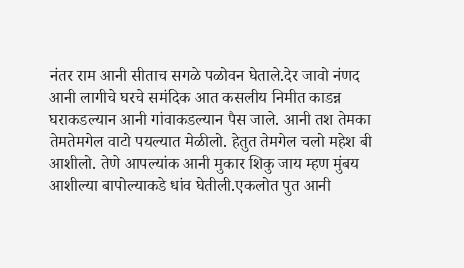नंतर राम आनी सीताच सगळे पळोवन घेताले.देर जावो नंणद आनी लागीचे घरचे समंदिक आत कसलीय निमीत काडन्न घराकडल्यान आनी गांवाकडल्यान पैस जाले. आनी तश तेमका तेमतेमगेल वाटो पयल्यात मेळीलो. हेतुत तेमगेल चलो महेश बी आशीलो. तेणे आपल्यांक आनी मुकार शिकु जाय म्हण मुंबय आशील्या बापोल्याकडे धांव घेतीली.एकलोत पुत आनी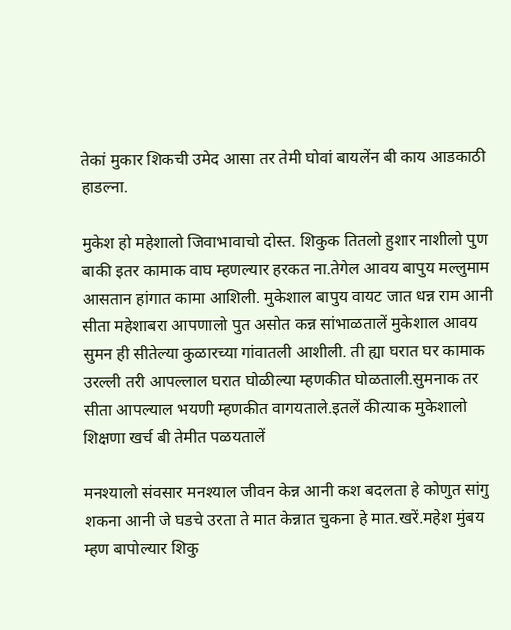तेकां मुकार शिकची उमेद आसा तर तेमी घोवां बायलेंन बी काय आडकाठी हाडल्ना.

मुकेश हो महेशालो जिवाभावाचो दोस्त. शिकुक तितलो हुशार नाशीलो पुण बाकी इतर कामाक वाघ म्हणल्यार हरकत ना.तेगेल आवय बापुय मल्लुमाम आसतान हांगात कामा आशिली. मुकेशाल बापुय वायट जात धन्न राम आनी सीता महेशाबरा आपणालो पुत असोत कन्न सांभाळतालें मुकेशाल आवय सुमन ही सीतेल्या कुळारच्या गांवातली आशीली. ती ह्या घरात घर कामाक उरल्ली तरी आपल्लाल घरात घोळील्या म्हणकीत घोळताली.सुमनाक तर सीता आपल्याल भयणी म्हणकीत वागयताले.इतलें कीत्याक मुकेशालो शिक्षणा खर्च बी तेमीत पळयतालें

मनश्यालो संवसार मनश्याल जीवन केन्न आनी कश बदलता हे कोणुत सांगु शकना आनी जे घडचे उरता ते मात केन्नात चुकना हे मात.खरें.महेश मुंबय म्हण बापोल्यार शिकु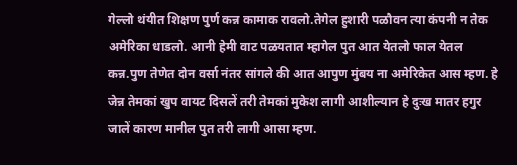गेल्लो थंयीत शिक्षण पुर्ण कन्न कामाक रावलो.तेगेल हुशारी पळौवन त्या कंपनी न तेक अमेरिका धाडलो. आनी हेमी वाट पळयतात म्हागेल पुत आत येतलो फाल येतल कन्न.पुण तेणेत दोन वर्सा नंतर सांगले की आत आपुण मुंबय ना अमेरिकेत आस म्हण. हे जेन्न तेमकां खुप वायट दिसलें तरी तेमकां मुकेश लागी आशील्यान हे दुःख मातर हगुर जालें कारण मानील पुत तरी लागी आसा म्हण.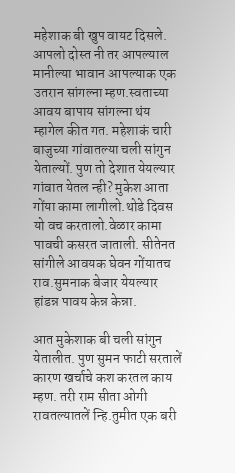महेशाक बी खुप वायट दिसले. आपलो दोस्त नी तर आपल्याल मानील्या भावान आपल्याक एक उतरान सांगल्ना म्हण.स्वताच्या आवय बापाय सांगल्ना थंय म्हागेल कीत गत. महेशाकं चारी बाजुच्या गांवातल्या चली सांगुन येताल्यों. पुण तो देशात येयल्यार गांवात येतल न्ही? मुकेश आता गोंया कामा लागीलो.थोडे दिवस यो वच करतालो.वेळार कामा पावची कसरत जाताली. सीतेनत सांगीले आवयक घेवन गोंयातच राव.सुमनाक बेजार येयल्यार हांडन्न पावय केन्न केन्ना.

आत मुकेशाक बी चली सांगुन येतालीत. पुण सुमन फाटी सरतालें कारण खर्चाचे कश करतल काय म्हण. तरी राम सीता ओगी रावतल्यातलें न्हि.तुमीत एक बरी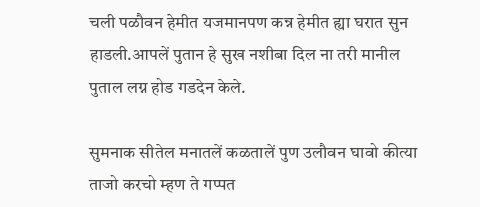चली पळौवन हेमीत यजमानपण कन्न हेमीत ह्या घरात सुन हाडली.आपलें पुतान हे सुख नशीबा दिल ना तरी मानील पुताल लग्न होड गडदेन केले.

सुमनाक सीतेल मनातलें कळतालें पुण उलौवन घावो कीत्या ताजो करचो म्हण ते गप्पत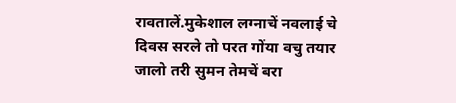रावतालें.मुकेशाल लग्नाचें नवलाई चे दिवस सरले तो परत गोंया वचु तयार जालो तरी सुमन तेमचें बरा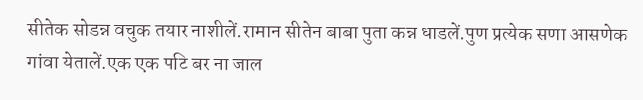सीतेक सोडन्न वचुक तयार नाशीलें.रामान सीतेन बाबा पुता कन्न धाडलें.पुण प्रत्येक सणा आसणेक गांवा येतालें.एक एक पटि बर ना जाल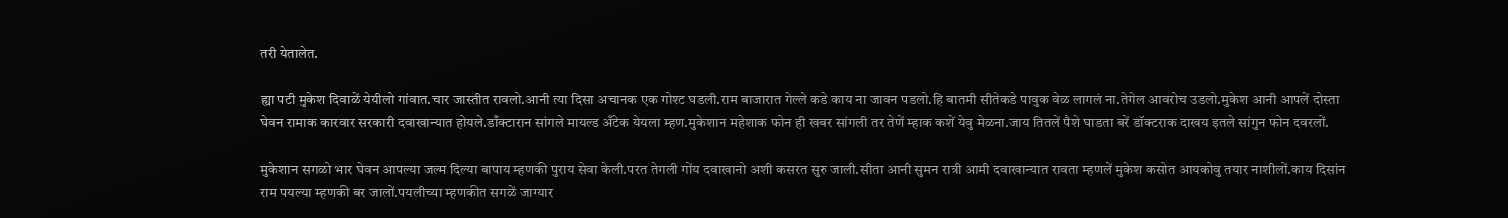तरी येतालेत.

ह्या पटी मुकेश दिवाळें येयीलो गांवात.चार जास्तीत रावलो.आनी त्या दिसा अचानक एक गोश्ट घडली.राम बाजारात गेल्ले कडे काय ना जावन पडलो.हि बातमी सीतेकडे पावुक वेळ लागलं ना.तेगेल आवरोच उडलो.मुकेश आनी आपलें दोस्ता घेवन रामाक कारवार सरकारी दवाखान्यात होयले.डाँक्टारान सांगले मायल्ड अँटेक येयला म्हण.मुकेशान महेशाक फोन ही खबर सांगली तर तेणें म्हाक कशें येवु मेळना.जाय तितलें पैशे घाडता बरें डॉक्टराक दाखय इतले सांगुन फोन दवरलों.

मुकेशान सगळो भार घेवन आपल्या जल्म दिल्या बापाय म्हणकी पुराय सेवा केली.परत तेगली गोंय दवाखानो अशी कसरत सुरु जाली.सीता आनी सुमन रात्री आमी दवाखान्यात रावता म्हणलें मुकेश कसोत आयकोवु तयार नाशीलों.काय दिसांन राम पयल्या म्हणकी बर जालों.पयलीच्या म्हणकीत सगळें जाग्यार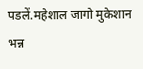पडलें.महेशाल जागो मुकेशान भन्न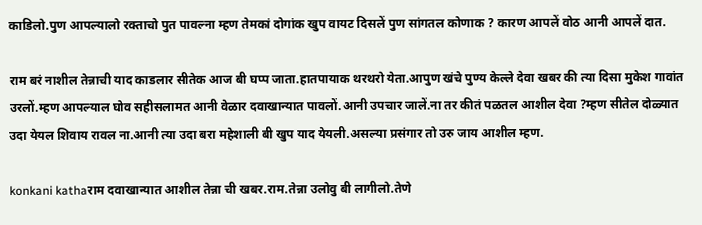काडिलो.पुण आपल्यालो रक्ताचो पुत पावल्ना म्हण तेमकां दोगांक खुप वायट दिसलें पुण सांगतल कोणाक ? कारण आपलें वोठ आनी आपलें दात.

राम बरं नाशील तेन्नाची याद काडलार सीतेक आज बी घप्प जाता.हातपायाक थरथरो येता.आपुण खंचे पुण्य केल्ले देवा खबर की त्या दिसा मुकेश गावांत उरलों.म्हण आपल्याल घोव सहीसलामत आनी वेळार दवाखान्यात पावलों.आनी उपचार जालें.ना तर कीतं पळतल आशील देवा ?म्हण सीतेल दोळ्यात उदा येयल शिवाय रावल ना.आनी त्या उदा बरा महेशाली बी खुप याद येयली.असल्या प्रसंगार तो उरु जाय आशील म्हण.

konkani kathaराम दवाखान्यात आशील तेन्ना ची खबर.राम.तेन्ना उलोवु बी लागीलो.तेणे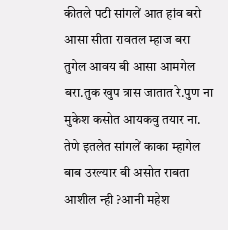कीतले पटी सांगलें आत हांव बरो आसा सीता रावतल म्हाज बरा तुगेल आवय बी आसा आमगेल बरा.तुक खुप त्रास जातात रे.पुण ना मुकेश कसोत आयकवु तयार ना. तेणे इतलेत सांगलें काका म्हागेल बाब उरल्यार बी असोत राबता आशील न्ही ?आनी महेश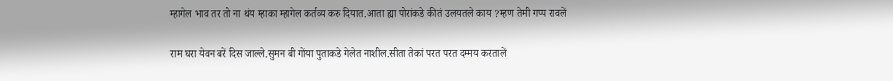म्हागेल भाव तर तो ना थंय म्हाका म्हागेल कर्तव्य करु दियात.आता ह्या पोरांकडे कीतं उलयतले काय ?म्हण तेमी गप्प रावलें

राम घरा येवन बरें दिस जाल्ले.सुमन बी गोंया पुताकडे गेलेत नाशील.सीता तेकां परत परत दम्मय करतालें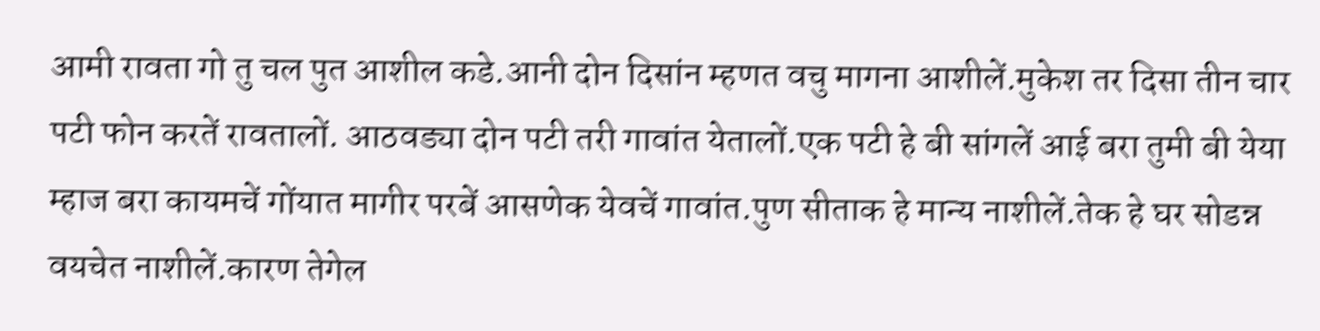आमी रावता गो तु चल पुत आशील कडे.आनी दोन दिसांन म्हणत वचु मागना आशीलें.मुकेश तर दिसा तीन चार पटी फोन करतें रावतालों. आठवड्या दोन पटी तरी गावांत येतालों.एक पटी हे बी सांगलें आई बरा तुमी बी येया म्हाज बरा कायमचें गोंयात मागीर परबें आसणेक येवचें गावांत.पुण सीताक हे मान्य नाशीलें.तेक हे घर सोडन्न वयचेत नाशीलें.कारण तेगेल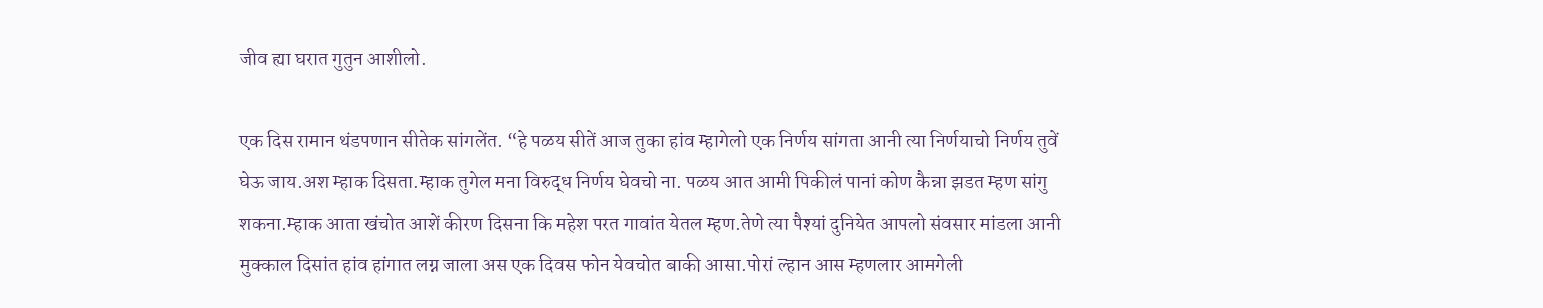जीव ह्या घरात गुतुन आशीलो.

एक दिस रामान थंडपणान सीतेक सांगलेंत. “हे पळय सीतें आज तुका हांव म्हागेलो एक निर्णय सांगता आनी त्या निर्णयाचो निर्णय तुवें घेऊ जाय.अश म्हाक दिसता.म्हाक तुगेल मना विरुद्ध निर्णय घेवचो ना. पळय आत आमी पिकीलं पानां कोण कैन्ना झडत म्हण सांगु शकना.म्हाक आता खंचोत आशें कीरण दिसना कि महेश परत गावांत येतल म्हण.तेणे त्या पैश्यां दुनियेत आपलो संवसार मांडला आनी मुक्काल दिसांत हांव हांगात लग्न जाला अस एक दिवस फोन येवचोत बाकी आसा.पोरां ल्हान आस म्हणलार आमगेली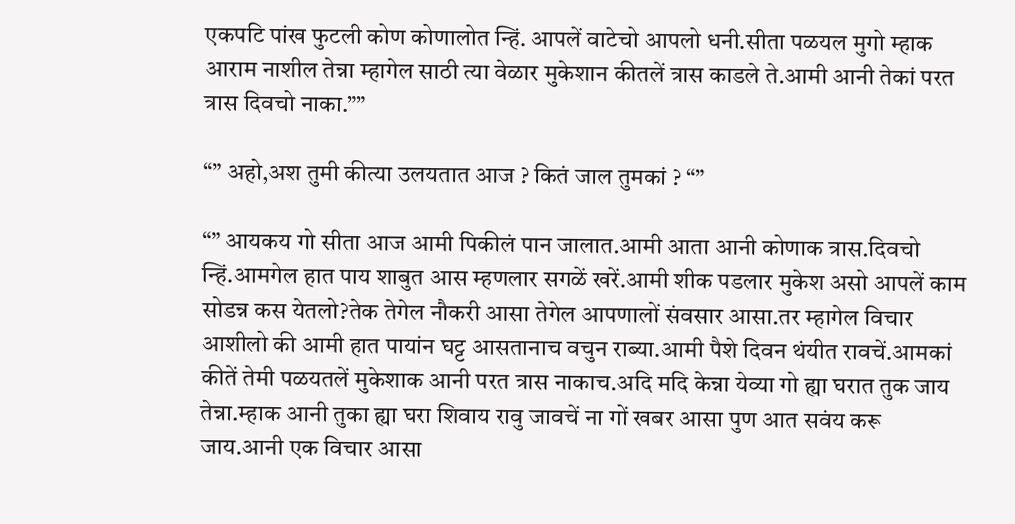एकपटि पांख फुटली कोण कोणालोत न्हिं. आपलें वाटेचो आपलो धनी.सीता पळयल मुगो म्हाक आराम नाशील तेन्ना म्हागेल साठी त्या वेळार मुकेशान कीतलें त्रास काडले ते.आमी आनी तेकां परत त्रास दिवचो नाका.””

“” अहो,अश तुमी कीत्या उलयतात आज ? कितं जाल तुमकां ? “”

“” आयकय गो सीता आज आमी पिकीलं पान जालात.आमी आता आनी कोणाक त्रास.दिवचो न्हिं.आमगेल हात पाय शाबुत आस म्हणलार सगळें खरें.आमी शीक पडलार मुकेश असो आपलें काम सोडन्न कस येतलो?तेक तेगेल नौकरी आसा तेगेल आपणालों संवसार आसा.तर म्हागेल विचार आशीलो की आमी हात पायांन घट्ट आसतानाच वचुन राब्या.आमी पैशे दिवन थंयीत रावचें.आमकां कीतें तेमी पळयतलें मुकेशाक आनी परत त्रास नाकाच.अदि मदि केन्ना येव्या गो ह्या घरात तुक जाय तेन्ना.म्हाक आनी तुका ह्या घरा शिवाय रावु जावचें ना गों खबर आसा पुण आत सवंय करू जाय.आनी एक विचार आसा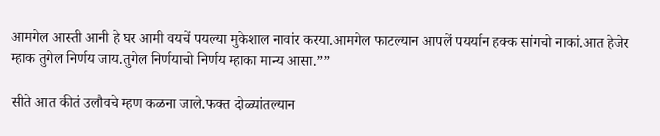आमगेल आस्ती आनी हे घर आमी वयचें पयल्या मुकेशाल नावांर करया.आमगेल फाटल्यान आपलें पयर्यान हक्क सांगचो नाकां.आत हेजेर म्हाक तुगेल निर्णय जाय.तुगेल निर्णयाचो निर्णय म्हाका मान्य आसा.””

सीते आत कीतं उलौवचे म्हण कळना जाले.फक्त दोळ्यांतल्यान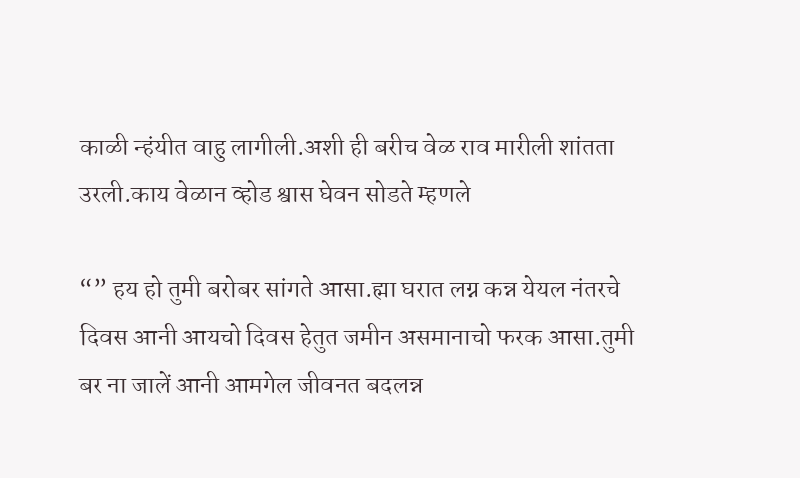काळी न्हंयीत वाहु लागीली.अशी ही बरीच वेळ राव मारीली शांतता उरली.काय वेळान व्होड श्वास घेवन सोडते म्हणले

“” हय हो तुमी बरोबर सांगते आसा.ह्मा घरात लग्न कन्न येयल नंतरचे दिवस आनी आयचो दिवस हेतुत जमीन असमानाचो फरक आसा.तुमी बर ना जालें आनी आमगेल जीवनत बदलन्न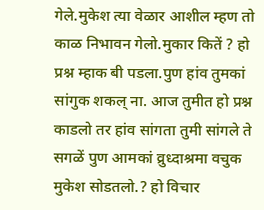गेले.मुकेश त्या वेळार आशील म्हण तो काळ निभावन गेलो.मुकार कितें ? हो प्रश्न म्हाक बी पडला.पुण हांव तुमकां सांगुक शकल् ना. आज तुमीत हो प्रश्न काडलो तर हांव सांगता तुमी सांगले ते सगळें पुण आमकां व्रुध्दाश्रमा वचुक मुकेश सोडतलो.? हो विचार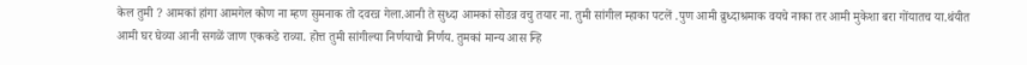केल तुमी ? आमकां हांगा आमगेल कोण ना म्हण सुमनाक तो दवरन्न गेला.आनी ते सुध्दा आमकां सोडन्न वचु तयार ना. तुमी सांगील म्हाका पटलें .पुण आमी व्रुध्दाश्रमाक वयचे नाका तर आमी मुकेशा बरा गोंयातच या.थंयीत आमी घर घेव्या आनी सगळें जाण एककडे राव्या. होत्त तुमी सांगील्या निर्णयाचो निर्णय. तुमकां मान्य आस न्हि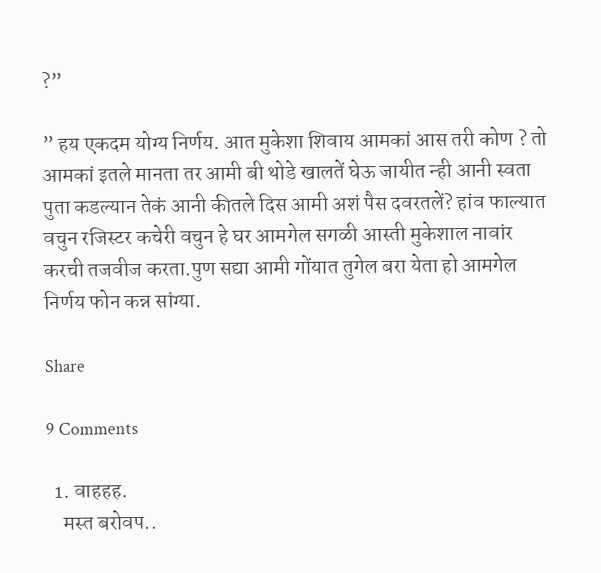?”

” हय एकदम योग्य निर्णय. आत मुकेशा शिवाय आमकां आस तरी कोण ? तो आमकां इतले मानता तर आमी बी थोडे खालतें घेऊ जायीत न्ही आनी स्वता पुता कडल्यान तेकं आनी कीतले दिस आमी अशं पैस दवरतलें? हांव फाल्यात वचुन रजिस्टर कचेरी वचुन हे घर आमगेल सगळी आस्ती मुकेशाल नावांर करची तजवीज करता.पुण सद्या आमी गोंयात तुगेल बरा येता हो आमगेल निर्णय फोन कन्न सांग्या.

Share

9 Comments

  1. वाहहह.
    मस्त बरोवप..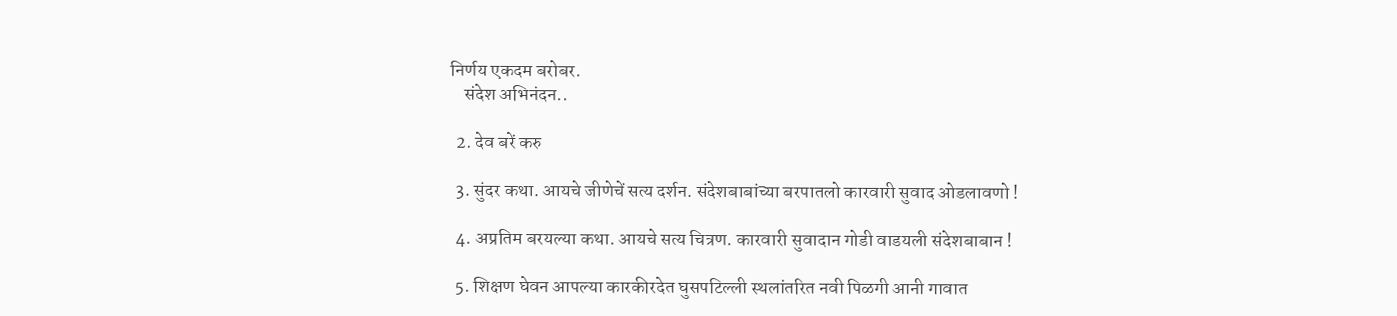निर्णय एकदम बरोबर.
    संदेश अभिनंदन..

  2. देव बरें करु

  3. सुंदर कथा. आयचे जीणेचें सत्य दर्शन. संदेशबाबांच्या बरपातलो कारवारी सुवाद ओडलावणो !

  4. अप्रतिम बरयल्या कथा. आयचे सत्य चित्रण. कारवारी सुवादान गोडी वाडयली संदेशबाबान !

  5. शिक्षण घेवन आपल्या कारकीरदेत घुसपटिल्ली स्थलांतरित नवी पिळगी आनी गावात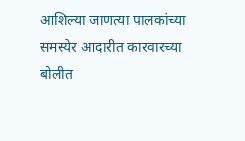आशिल्या जाणत्या पालकांच्या समस्येर आदारीत कारवारच्या बोलीत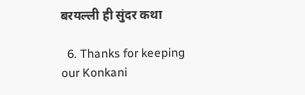बरयल्ली ही सुंदर कथा

  6. Thanks for keeping our Konkani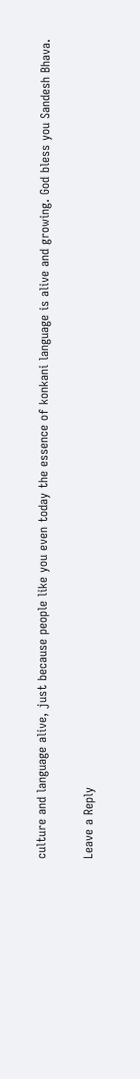culture and language alive, just because people like you even today the essence of konkani language is alive and growing. God bless you Sandesh Bhava.

Leave a Reply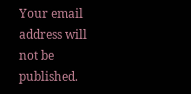Your email address will not be published.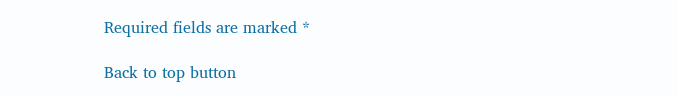Required fields are marked *

Back to top button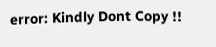error: Kindly Dont Copy !!